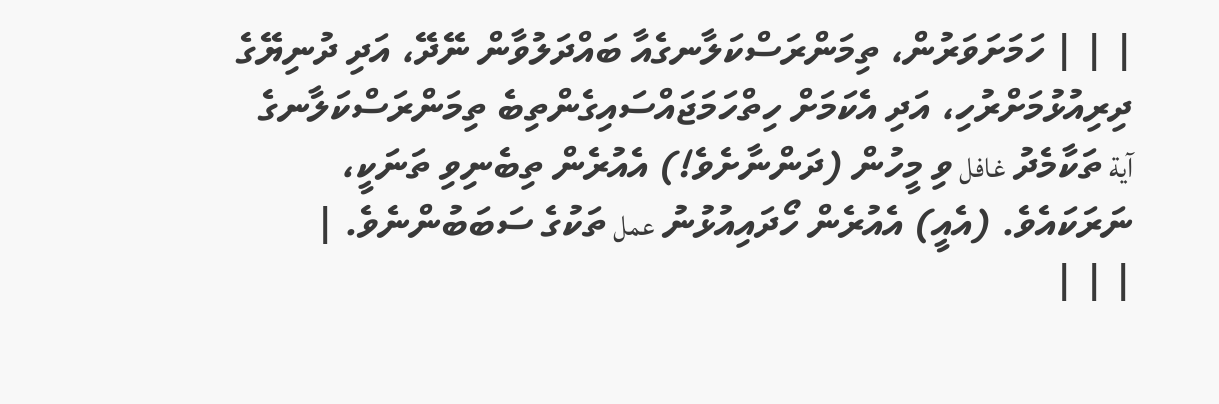| | | ހަމަށަވަރުން، ތިމަންރަސްކަލާނގެއާ ބައްދަލުވާން ނޭދޭ، އަދި ދުނިޔޭގެ ދިރިއުޅުމަށްރުހި، އަދި އެކަމަށް ހިތްހަމަޖައްސައިގެންތިބެ ތިމަންރަސްކަލާނގެ آية ތަކާމެދު غافل ވި މީހުން (ދަންނާށެވެ!) އެއުރެން ތިބެނިވި ތަނަކީ، ނަރަކައެވެ. (އެއީ) އެއުރެން ހޯދައިއުޅުނު عمل ތަކުގެ ސަބަބުންނެވެ. |
| | |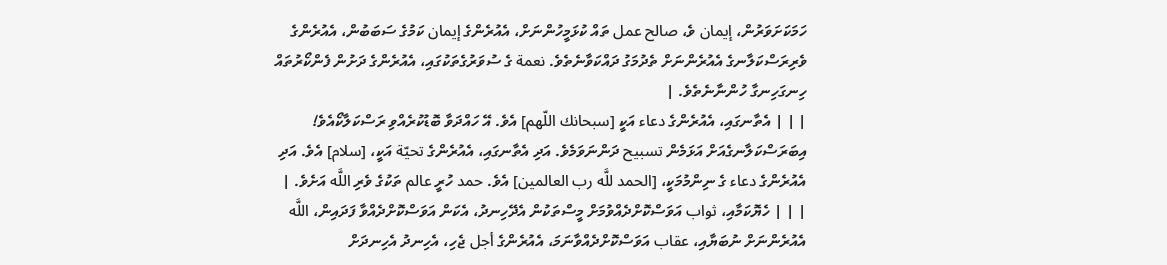ހަމަކަށަވަރުން، إيمان ވެ، صالح عمل ތައް ކުޅަމީހުންނަށް، އެއުރެންގެ إيمان ކަމުގެ ސަބަބުން، އެއުރެންގެ ވެރިރަސްކަލާނގެ އެއުރެންނަށް ތެދުމަގު ދައްކަވާނެތެވެ. نعمة ގެ ސުވަރުގެތަކުގައި، އެއުރެންގެ ދަށުން ފެންކޯރުތައް ހިނގަހިނގާ ހުންނާނެތެވެ. |
| | | އެތާނގައި، އެއުރެންގެ دعاء އަކީ [سبحانك اللّهم] އެވެ. އޭ ހައްދަވާ ބޮޑުކުރެއްވި ރަސްކަލާކޯއެވެ! އިބަރަސްކަލާނގެއަށް އަޅަމެން تسبيح ދަންނަވަމެވެ. އަދި އެތާނގައި، އެއުރެންގެ تحيّة އަކީ، [سلام] އެވެ. އަދި އެއުރެންގެ دعاء ގެ ނިންމުމަކީ، [الحمد للَّه رب العالمين] އެވެ. حمد ހުރީ عالم ތަކުގެ ވެރި اللَّه އަށެވެ. |
| | | ހެޔޮކަމާއި، ثواب އަވަސްކޮށްދެއްވުމަށް މީސްތަކުން އެދޭހިނދު، އެކަން އަވަސްކޮށްދެއްވާ ފަދައިން، اللَّه އެއުރެންނަށް ނުބަޔާއި، عقاب އަވަސްކޮށްދެއްވާނަމަ، އެއުރެންގެ أجل ޖެހި، އެހިނދު އެހިނދަށް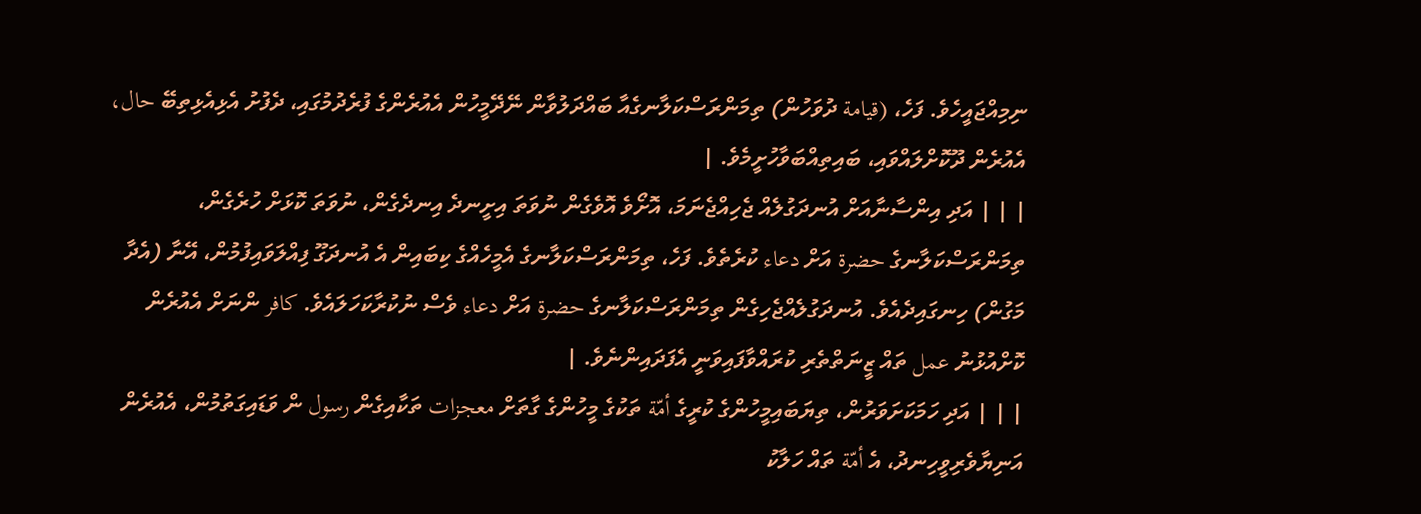ނިމިއްޖައީހެވެ. ފަހެ، (قيامة ދުވަހުން) ތިމަންރަސްކަލާނގެއާ ބައްދަލުވާން ނޭދޭމީހުން އެއުރެންގެ ފުރެދުމުގައި، ދެފުށު އެޅިއެޅިތިބޭ حال، އެއުރެން ދޫކޮށްލައްވައި، ބައިތިއްބަވާހުށީމެވެ. |
| | | އަދި އިންސާނާއަށް އުނދަގުލެއް ޖެހިއްޖެނަމަ، އޮށޯވެ އޮވެގެން ނުވަތަ އިށީނދެ އިނދެގެން، ނުވަތަ ކޮޅަށް ހުރެގެން، ތިމަންރަސްކަލާނގެ حضرة އަށް دعاء ކުރެތެވެ. ފަހެ، ތިމަންރަސްކަލާނގެ އެމީހެއްގެ ކިބައިން އެ އުނދަގޫ ފިއްލަވައިފުމުން، އޭނާ (އެދާ މަގުން) ހިނގައިދެއެވެ. އުނދަގުލެއްޖެހިގެން ތިމަންރަސްކަލާނގެ حضرة އަށް دعاء ވެސް ނުކުރާކަހަލައެވެ. كافر ންނަށް އެއުރެން ކޮށްއުޅުނު عمل ތައް ޒީނަތްތެރި ކުރައްވާފައިވަނީ އެފަދައިންނެވެ. |
| | | އަދި ހަމަކަށަވަރުން، ތިޔަބައިމީހުންގެ ކުރީގެ أمّة ތަކުގެ މީހުންގެ ގާތަށް معجزات ތަކާއިގެން رسول ން ވަޑައިގަތުމުން، އެއުރެން އަނިޔާވެރިވީހިނދު، އެ أمّة ތައް ހަލާކު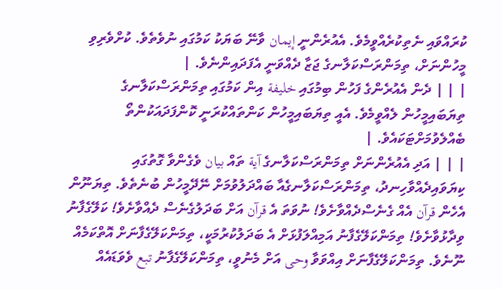ކުރައްވައި ނެތިކުރެއްވީމެވެ. އެއުރެންނީ إيمان ވާނޭ ބަޔަކު ކަމުގައި ނުވެތެވެ. ކުށްވެރިވި މީހުންނަށް، ތިމަންރަސްކަލާނގެ ޖަޒާ ދެއްވަނީ އެފަދައިންނެވެ. |
| | | ދެން އެއުރެންގެ ފަހުން ބިމުގައި خليفة އިން ކަމުގައި ތިމަންރަސްކަލާނގެ ތިޔަބައިމީހުން ލެއްވީމެވެ. އެއީ ތިޔަބައިމީހުން ކަންތައްކުރަނީ ކޮންފަދައަކުންތޯ ބެއްލެވުމަށްޓަކައެވެ. |
| | | އަދި އެއުރެންނަށް ތިމަންރަސްކަލާނގެ آية ތައް بيان ވެގެންވާ ގޮތުގައި ކިޔަވައިދެއްވާހިނދު، ތިމަންރަސްކަލާނގެއާ ބައްދަލުވުމަށް ނޭދޭމީހުން ބުނެތެވެ. ތިޔަނޫން އެހެން قرآن އެއް ގެނެސްދެއްވާށެވެ! ނުވަތަ އެ قرآن އަށް ބަދަލުގެނެސް ދެއްވާށެވެ! ކަލޭގެފާނު ވިދާޅުވާށެވެ! ތިމަންކަލޭގެފާނު އަމިއްލަފުޅަށް އެ ބަދަލުކުރުމަކީ، ތިމަންކަލޭގެފާނަށް އޮތްކަމެއް ނޫނެވެ. ތިމަންކަލޭގެފާނަށް އިއްވަވާ وحى އަށް މެނުވީ، ތިމަންކަލޭގެފާނު تبع ވެވަޑައެއް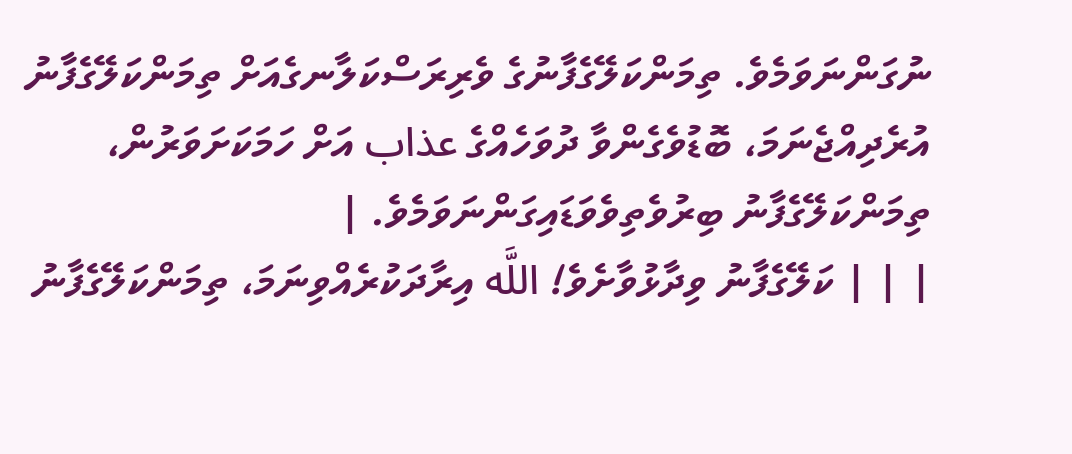ނުގަންނަވަމެވެ. ތިމަންކަލޭގެފާނުގެ ވެރިރަސްކަލާނގެއަށް ތިމަންކަލޭގެފާނު އުރެދިއްޖެނަމަ، ބޮޑުވެގެންވާ ދުވަހެއްގެ عذاب އަށް ހަމަކަށަވަރުން، ތިމަންކަލޭގެފާނު ބިރުވެތިވެވަޑައިގަންނަވަމެވެ. |
| | | ކަލޭގެފާނު ވިދާޅުވާށެވެ! اللَّه އިރާދަކުރެއްވިނަމަ، ތިމަންކަލޭގެފާނު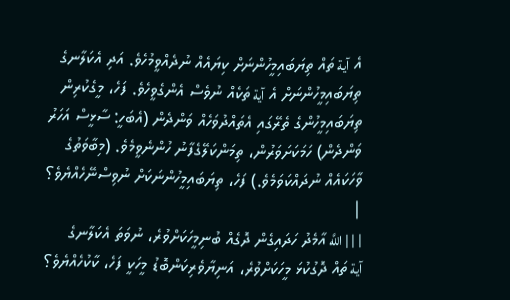އެ آية ތައް ތިޔަބައިމީހުންނަށް ކިޔައެއް ނުދެއްވީމުހެވެ. އަދި އެކަލާނގެ ތިޔަބައިމީހުންނަށް އެ آية ތަކެއް ނުވެސް އެންގެވީހެވެ. ފަހެ، މީގެކުރިން ތިޔަބައިމީހުންގެ ތެރޭގައި އެތައްދުވަހެއް ވަންދެން (އެބަހީ: ސާޅީސް އަހަރު ވަންދެން) ހަމަކަށަވަރުން، ތިމަންކަލޭގެފާނު ހުންނެވީމެވެ. (މިބާވަތުގެ ވާހަކައެއް ނުދައްކަވަމެވެ.) ފަހެ، ތިޔަބައިމީހުންނަކަށް ނުވިސްނޭހެއްޔެވެ؟ |
| | | اللَّه އާމެދު ހަދައިގެން ދޮގެއް ބުނިމީހަކަށްވުރެ، ނުވަތަ އެކަލާނގެ آية ތައް ދޮގުކުޅަ މީހަކަށްވުރެ، އަނިޔާވެރިކަންބޮޑު މީހަކީ ފަހެ، ކާކުހެއްޔެވެ؟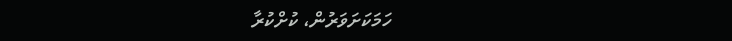ހަމަކަށަވަރުން، ކުށްކުރާ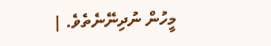މީހުން ނުދިނޭނެތެވެ. |